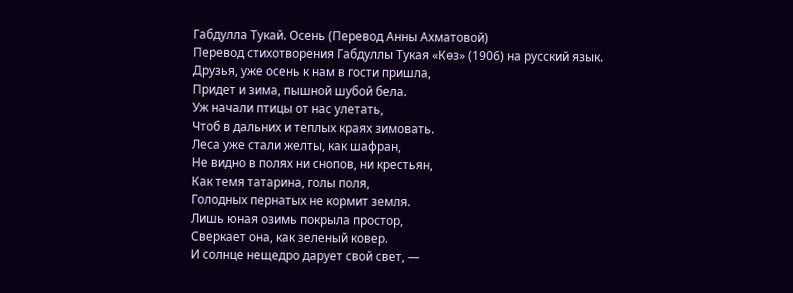Габдулла Тукай. Осень (Перевод Анны Ахматовой)
Перевод стихотворения Габдуллы Тукая «Көз» (1906) на русский язык.
Друзья, уже осень к нам в гости пришла,
Придет и зима, пышной шубой бела.
Уж начали птицы от нас улетать,
Чтоб в дальних и теплых краях зимовать.
Леса уже стали желты, как шафран,
Не видно в полях ни снопов, ни крестьян,
Как темя татарина, голы поля,
Голодных пернатых не кормит земля.
Лишь юная озимь покрыла простор,
Сверкает она, как зеленый ковер.
И солнце нещедро дарует свой свет, —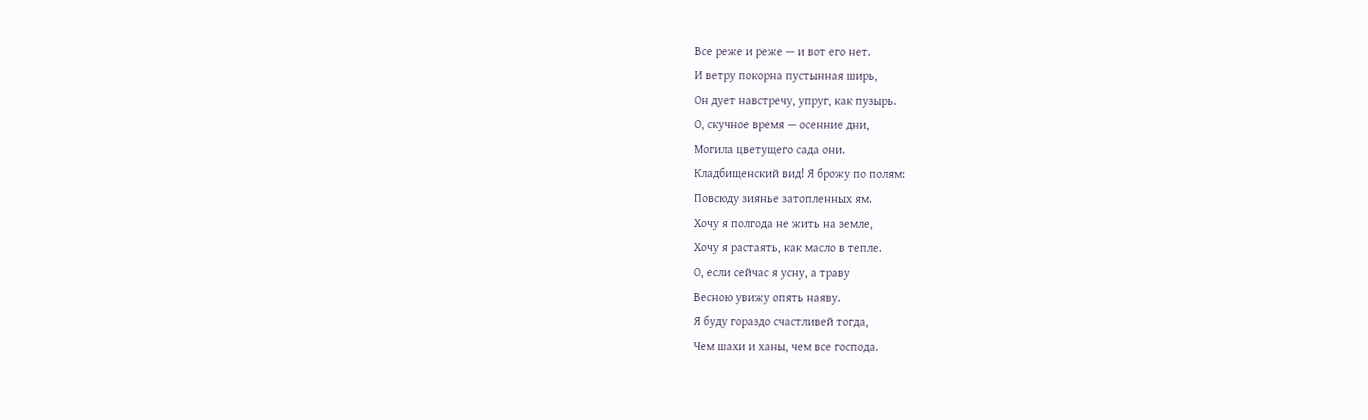Все реже и реже — и вот его нет.
И ветру покорна пустынная ширь,
Он дует навстречу, упруг, как пузырь.
О, скучное время — осенние дни,
Могила цветущего сада они.
Кладбищенский вид! Я брожу по полям:
Повсюду зиянье затопленных ям.
Хочу я полгода не жить на земле,
Хочу я растаять, как масло в тепле.
О, если сейчас я усну, а траву
Весною увижу опять наяву.
Я буду гораздо счастливей тогда,
Чем шахи и ханы, чем все господа.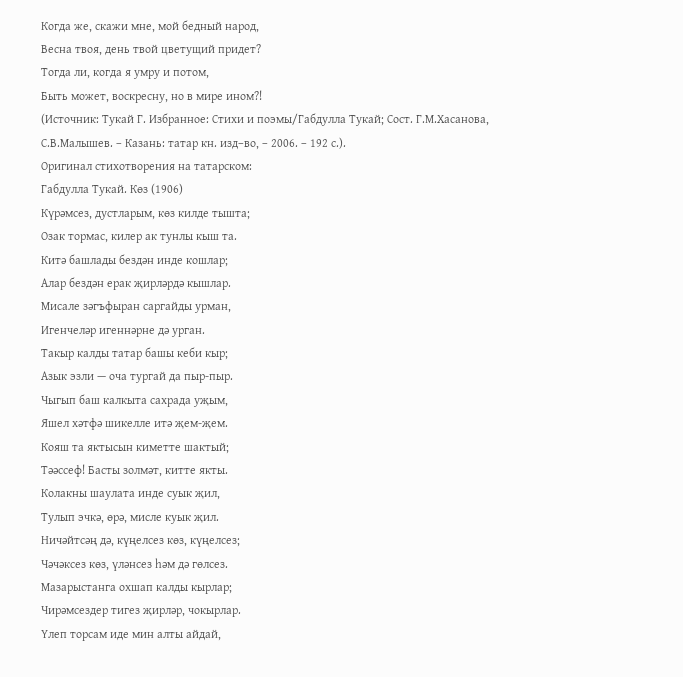Когда же, скажи мне, мой бедный народ,
Весна твоя, день твой цветущий придет?
Тогда ли, когда я умру и потом,
Быть может, воскресну, но в мире ином?!
(Источник: Тукай Г. Избранное: Стихи и поэмы/Габдулла Тукай; Сост. Г.М.Хасанова, С.В.Малышев. – Казань: татар кн. изд–во, – 2006. – 192 с.).
Оригинал стихотворения на татарском:
Габдулла Тукай. Көз (1906)
Күрәмсез, дустларым, көз килде тышта;
Озак тормас, килер ак тунлы кыш та.
Китә башлады бездән инде кошлар;
Алар бездән ерак җирләрдә кышлар.
Мисале зәгъфыран саргайды урман,
Игенчеләр игеннәрне дә урган.
Такыр калды татар башы кеби кыр;
Азык эзли — оча тургай да пыр-пыр.
Чыгып баш калкыта сахрада уҗым,
Яшел хәтфә шикелле итә җем-җем.
Кояш та яктысын киметте шактый;
Тәәссеф! Басты золмәт, китте якты.
Колакны шаулата инде суык җил,
Тулып эчкә, өрә, мисле куык җил.
Ничәйтсәң дә, күңелсез көз, күңелсез;
Чәчәксез көз, үләнсез һәм дә гөлсез.
Мазарыстанга охшап калды кырлар;
Чирәмсездер тигез җирләр, чокырлар.
Үлеп торсам иде мин алты айдай,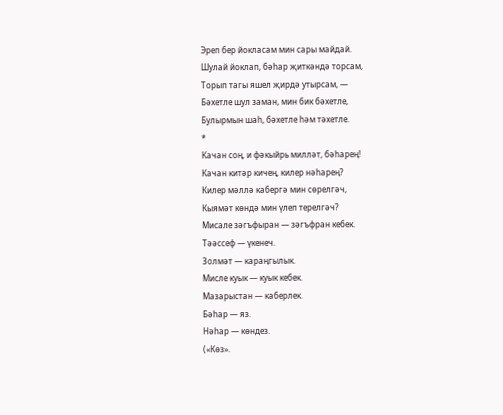Эреп бер йокласам мин сары майдай.
Шулай йоклап, бәһар җиткәндә торсам,
Торып тагы яшел җирдә утырсам, —
Бәхетле шул заман, мин бик бәхетле,
Булырмын шаһ, бәхетле һәм тәхетле.
*
Качан соң, и фәкыйрь милләт, бәһарең!
Качан китәр кичең, килер нәһарең?
Килер мәллә кабергә мин сөрелгәч,
Кыямәт көндә мин үлеп терелгәч?
Мисале зәгъфыран — зәгъфран кебек.
Тәәссеф — үкенеч.
Золмәт — караңгылык.
Мисле куык — куык кебек.
Мазарыстан — каберлек.
Бәһар — яз.
Нәһар — көндез.
(«Көз».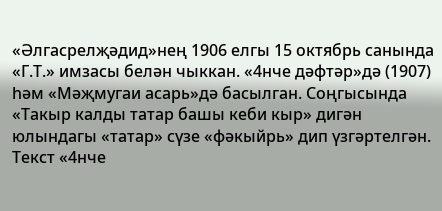«Әлгасрелҗәдид»нең 1906 елгы 15 октябрь санында «Г.Т.» имзасы белән чыккан. «4нче дәфтәр»дә (1907) һәм «Мәҗмугаи асарь»дә басылган. Соңгысында «Такыр калды татар башы кеби кыр» дигән юлындагы «татар» сүзе «фәкыйрь» дип үзгәртелгән. Текст «4нче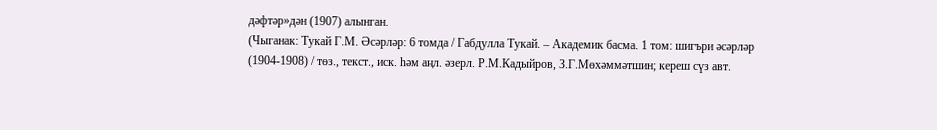дәфтәр»дән (1907) алынган.
(Чыганак: Тукай Г.М. Әсәрләр: 6 томда / Габдулла Тукай. – Академик басма. 1 том: шигъри әсәрләр (1904-1908) / төз., текст., иск. һәм аңл. әзерл. Р.М.Кадыйров, З.Г.Мөхәммәтшин; кереш сүз авт.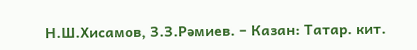Н.Ш.Хисамов, З.З.Рәмиев. – Казан: Татар. кит.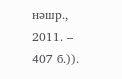нәшр., 2011. – 407 б.)).